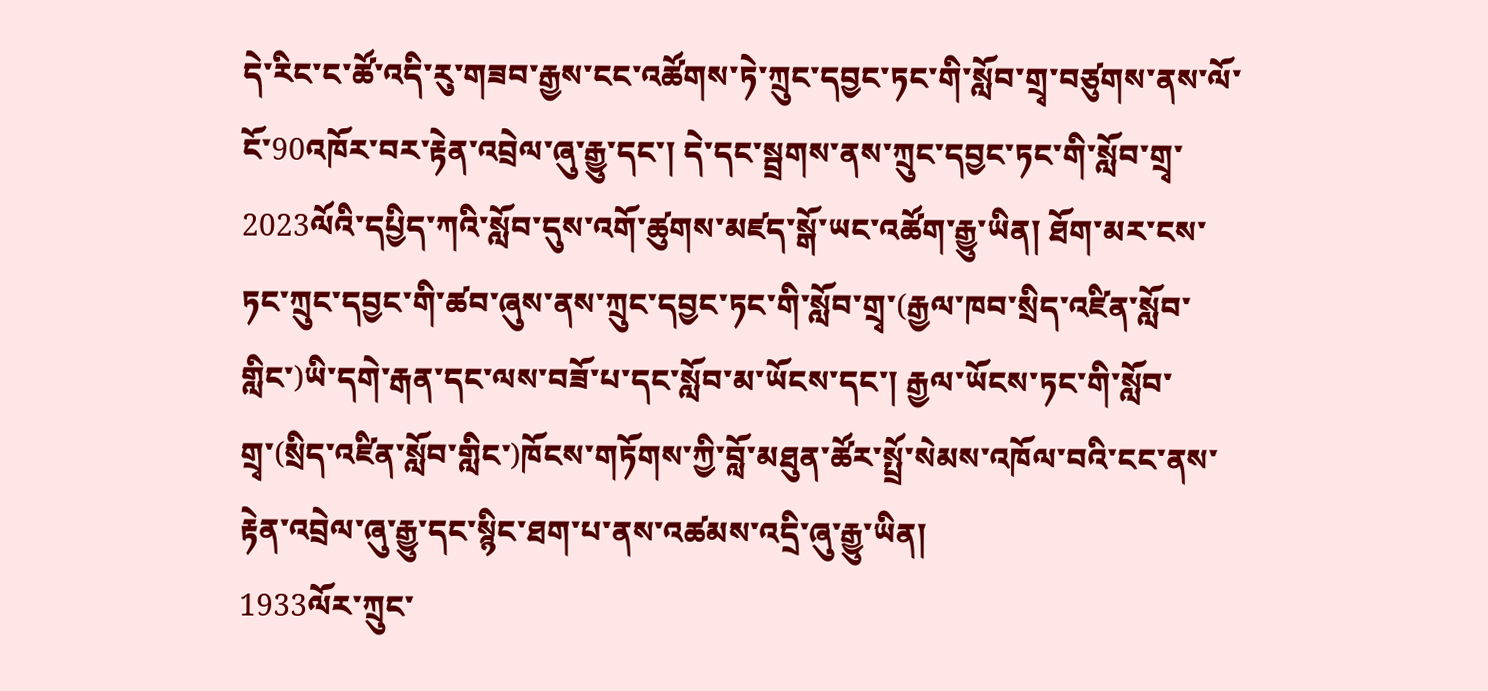དེ་རིང་ང་ཚོ་འདི་རུ་གཟབ་རྒྱས་ངང་འཚོགས་ཏེ་ཀྲུང་དབྱང་ཏང་གི་སློབ་གྲྭ་བཙུགས་ནས་ལོ་ངོ་90འཁོར་བར་རྟེན་འབྲེལ་ཞུ་རྒྱུ་དང་། དེ་དང་སྦྲགས་ནས་ཀྲུང་དབྱང་ཏང་གི་སློབ་གྲྭ་2023ལོའི་དཔྱིད་ཀའི་སློབ་དུས་འགོ་ཚུགས་མཛད་སྒོ་ཡང་འཚོག་རྒྱུ་ཡིན། ཐོག་མར་ངས་ཏང་ཀྲུང་དབྱང་གི་ཚབ་ཞུས་ནས་ཀྲུང་དབྱང་ཏང་གི་སློབ་གྲྭ་(རྒྱལ་ཁབ་སྲིད་འཛིན་སློབ་གླིང་)ཡི་དགེ་རྒན་དང་ལས་བཟོ་པ་དང་སློབ་མ་ཡོངས་དང་། རྒྱལ་ཡོངས་ཏང་གི་སློབ་གྲྭ་(སྲིད་འཛིན་སློབ་གླིང་)ཁོངས་གཏོགས་ཀྱི་བློ་མཐུན་ཚོར་སྤྲོ་སེམས་འཁོལ་བའི་ངང་ནས་རྟེན་འབྲེལ་ཞུ་རྒྱུ་དང་སྙིང་ཐག་པ་ནས་འཚམས་འདྲི་ཞུ་རྒྱུ་ཡིན།
1933ལོར་ཀྲུང་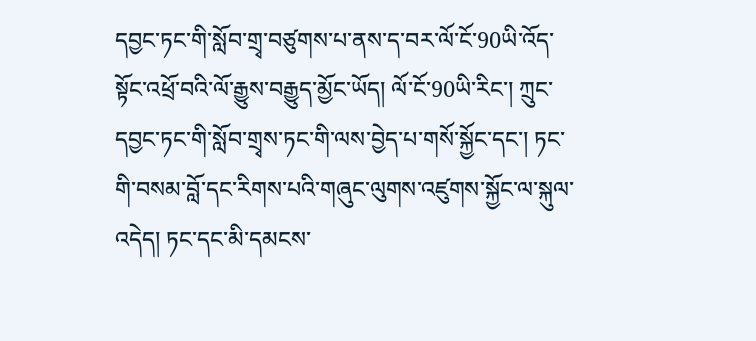དབྱང་ཏང་གི་སློབ་གྲྭ་བཙུགས་པ་ནས་ད་བར་ལོ་ངོ་90ཡི་འོད་སྟོང་འཕྲོ་བའི་ལོ་རྒྱུས་བརྒྱུད་མྱོང་ཡོད། ལོ་ངོ་90ཡི་རིང་། ཀྲུང་དབྱང་ཏང་གི་སློབ་གྲྭས་ཏང་གི་ལས་བྱེད་པ་གསོ་སྐྱོང་དང་། ཏང་གི་བསམ་བློ་དང་རིགས་པའི་གཞུང་ལུགས་འཛུགས་སྐྱོང་ལ་སྐུལ་འདེད། ཏང་དང་མི་དམངས་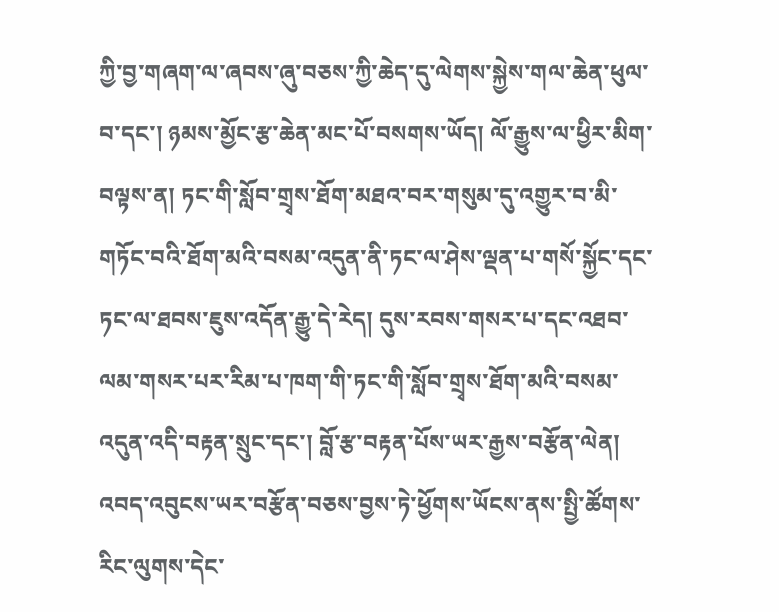ཀྱི་བྱ་གཞག་ལ་ཞབས་ཞུ་བཅས་ཀྱི་ཆེད་དུ་ལེགས་སྐྱེས་གལ་ཆེན་ཕུལ་བ་དང་། ཉམས་མྱོང་རྩ་ཆེན་མང་པོ་བསགས་ཡོད། ལོ་རྒྱུས་ལ་ཕྱིར་མིག་བལྟས་ན། ཏང་གི་སློབ་གྲྭས་ཐོག་མཐའ་བར་གསུམ་དུ་འགྱུར་བ་མི་གཏོང་བའི་ཐོག་མའི་བསམ་འདུན་ནི་ཏང་ལ་ཤེས་ལྡན་པ་གསོ་སྐྱོང་དང་ཏང་ལ་ཐབས་ཇུས་འདོན་རྒྱུ་དེ་རེད། དུས་རབས་གསར་པ་དང་འཐབ་ལམ་གསར་པར་རིམ་པ་ཁག་གི་ཏང་གི་སློབ་གྲྭས་ཐོག་མའི་བསམ་འདུན་འདི་བརྟན་སྲུང་དང་། བློ་རྩ་བརྟན་པོས་ཡར་རྒྱས་བརྩོན་ལེན། འབད་འབུངས་ཡར་བརྩོན་བཅས་བྱས་ཏེ་ཕྱོགས་ཡོངས་ནས་སྤྱི་ཚོགས་རིང་ལུགས་དེང་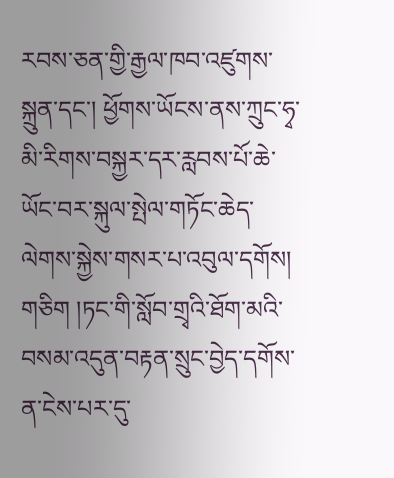རབས་ཅན་གྱི་རྒྱལ་ཁབ་འཛུགས་སྐྲུན་དང་། ཕྱོགས་ཡོངས་ནས་ཀྲུང་ཧྭ་མི་རིགས་བསྐྱར་དར་རླབས་པོ་ཆེ་ཡོང་བར་སྐུལ་སྤེལ་གཏོང་ཆེད་ལེགས་སྐྱེས་གསར་པ་འབུལ་དགོས།
གཅིག །ཏང་གི་སློབ་གྲྭའི་ཐོག་མའི་བསམ་འདུན་བརྟན་སྲུང་བྱེད་དགོས་ན་ངེས་པར་དུ་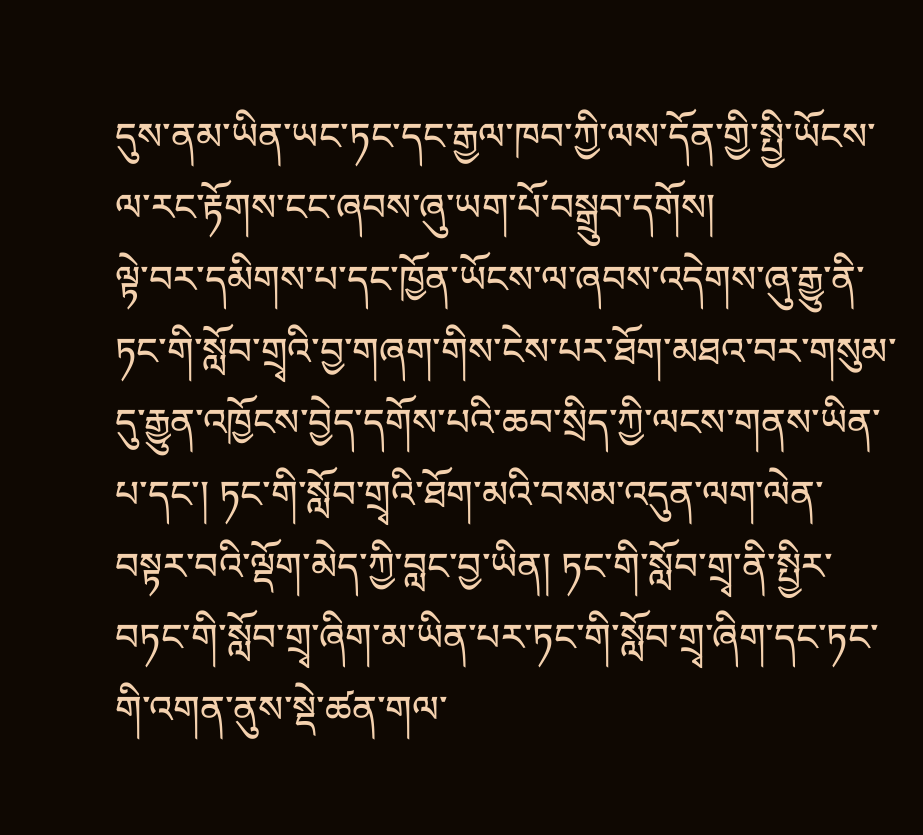དུས་ནམ་ཡིན་ཡང་ཏང་དང་རྒྱལ་ཁབ་ཀྱི་ལས་དོན་གྱི་སྤྱི་ཡོངས་ལ་རང་རྟོགས་ངང་ཞབས་ཞུ་ཡག་པོ་བསྒྲུབ་དགོས།
ལྟེ་བར་དམིགས་པ་དང་ཁྱོན་ཡོངས་ལ་ཞབས་འདེགས་ཞུ་རྒྱུ་ནི་ཏང་གི་སློབ་གྲྭའི་བྱ་གཞག་གིས་ངེས་པར་ཐོག་མཐའ་བར་གསུམ་དུ་རྒྱུན་འཁྱོངས་བྱེད་དགོས་པའི་ཆབ་སྲིད་ཀྱི་ལངས་གནས་ཡིན་པ་དང་། ཏང་གི་སློབ་གྲྭའི་ཐོག་མའི་བསམ་འདུན་ལག་ལེན་བསྟར་བའི་ལྡོག་མེད་ཀྱི་བླང་བྱ་ཡིན། ཏང་གི་སློབ་གྲྭ་ནི་སྤྱིར་བཏང་གི་སློབ་གྲྭ་ཞིག་མ་ཡིན་པར་ཏང་གི་སློབ་གྲྭ་ཞིག་དང་ཏང་གི་འགན་ནུས་སྡེ་ཚན་གལ་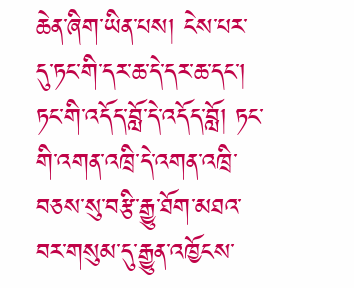ཆེན་ཞིག་ཡིན་པས། ངེས་པར་དུ་ཏང་གི་དར་ཆ་དེ་དར་ཆ་དང་། ཏང་གི་འདོད་བློ་དེ་འདོད་བློ། ཏང་གི་འགན་འཁྲི་དེ་འགན་འཁྲི་བཅས་སུ་བརྩི་རྒྱུ་ཐོག་མཐའ་བར་གསུམ་དུ་རྒྱུན་འཁྱོངས་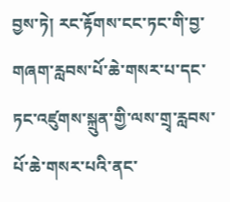བྱས་ཏེ། རང་རྟོགས་ངང་ཏང་གི་བྱ་གཞག་རླབས་པོ་ཆེ་གསར་པ་དང་ཏང་འཛུགས་སྐྲུན་གྱི་ལས་གྲྭ་རླབས་པོ་ཆེ་གསར་པའི་ནང་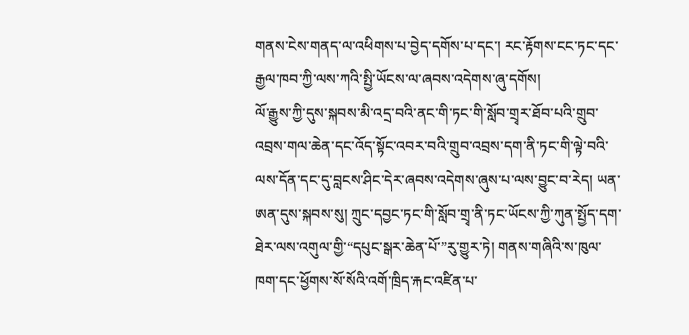གནས་ངེས་གནད་ལ་འཕིགས་པ་བྱེད་དགོས་པ་དང་། རང་རྟོགས་ངང་ཏང་དང་རྒྱལ་ཁབ་ཀྱི་ལས་ཀའི་སྤྱི་ཡོངས་ལ་ཞབས་འདེགས་ཞུ་དགོས།
ལོ་རྒྱུས་ཀྱི་དུས་སྐབས་མི་འདྲ་བའི་ནང་གི་ཏང་གི་སློབ་གྲྭར་ཐོབ་པའི་གྲུབ་འབྲས་གལ་ཆེན་དང་འོད་སྟོང་འབར་བའི་གྲུབ་འབྲས་དག་ནི་ཏང་གི་ལྟེ་བའི་ལས་དོན་དང་དུ་བླངས་ཤིང་དེར་ཞབས་འདེགས་ཞུས་པ་ལས་བྱུང་བ་རེད། ཡན་ཨན་དུས་སྐབས་སུ། ཀྲུང་དབྱང་ཏང་གི་སློབ་གྲྭ་ནི་ཏང་ཡོངས་ཀྱི་ཀུན་སྤྱོད་དག་ཐེར་ལས་འགུལ་གྱི་“དཔུང་སྒར་ཆེན་པོ་”རུ་གྱུར་ཏེ། གནས་གཞིའི་ས་ཁུལ་ཁག་དང་ཕྱོགས་སོ་སོའི་འགོ་ཁྲིད་རྐང་འཛིན་པ་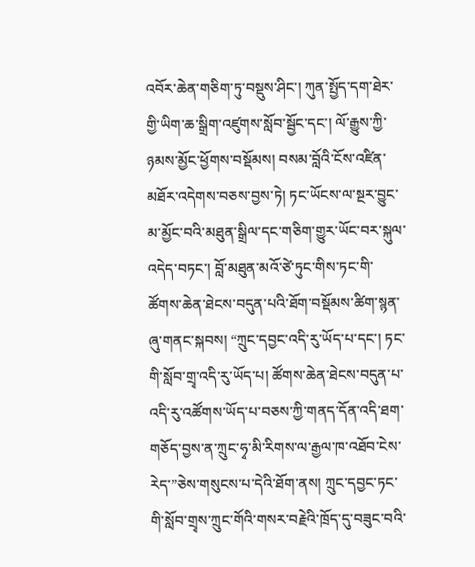འབོར་ཆེན་གཅིག་ཏུ་བསྡུས་ཤིང་། ཀུན་སྤྱོད་དག་ཐེར་གྱི་ཡིག་ཆ་སྒྲིག་འཛུགས་སློབ་སྦྱོང་དང་། ལོ་རྒྱུས་ཀྱི་ཉམས་མྱོང་ཕྱོགས་བསྡོམས། བསམ་བློའི་ངོས་འཛིན་མཐོར་འདེགས་བཅས་བྱས་ཏེ། ཏང་ཡོངས་ལ་སྔར་བྱུང་མ་མྱོང་བའི་མཐུན་སྒྲིལ་དང་གཅིག་གྱུར་ཡོང་བར་སྐུལ་འདེད་བཏང་། བློ་མཐུན་མའོ་ཙེ་ཏུང་གིས་ཏང་གི་ཚོགས་ཆེན་ཐེངས་བདུན་པའི་ཐོག་བསྡོམས་ཚིག་སྙན་ཞུ་གནང་སྐབས། “ཀྲུང་དབྱང་འདི་རུ་ཡོད་པ་དང་། ཏང་གི་སློབ་གྲྭ་འདི་རུ་ཡོད་པ། ཚོགས་ཆེན་ཐེངས་བདུན་པ་འདི་རུ་འཚོགས་ཡོད་པ་བཅས་ཀྱི་གནད་དོན་འདི་ཐག་གཅོད་བྱས་ན་ཀྲུང་ཧྭ་མི་རིགས་ལ་རྒྱལ་ཁ་འཐོབ་ངེས་རེད་”ཅེས་གསུངས་པ་དེའི་ཐོག་ནས། ཀྲུང་དབྱང་ཏང་གི་སློབ་གྲྭས་ཀྲུང་གོའི་གསར་བརྗེའི་ཁྲོད་དུ་བཟུང་བའི་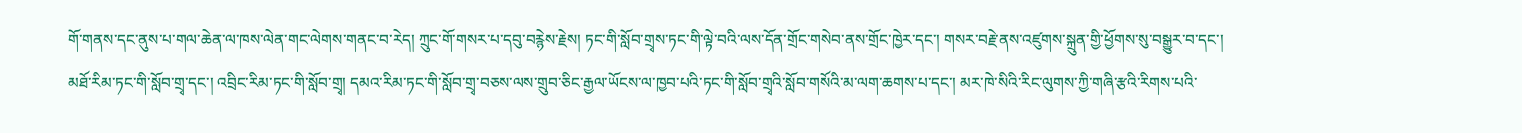གོ་གནས་དང་ནུས་པ་གལ་ཆེན་ལ་ཁས་ལེན་གང་ལེགས་གནང་བ་རེད། ཀྲུང་གོ་གསར་པ་དབུ་བརྙེས་རྗེས། ཏང་གི་སློབ་གྲྭས་ཏང་གི་ལྟེ་བའི་ལས་དོན་གྲོང་གསེབ་ནས་གྲོང་ཁྱེར་དང་། གསར་བརྗེ་ནས་འཛུགས་སྐྲུན་གྱི་ཕྱོགས་སུ་བསྒྱུར་བ་དང་། མཐོ་རིམ་ཏང་གི་སློབ་གྲྭ་དང་། འབྲིང་རིམ་ཏང་གི་སློབ་གྲྭ། དམའ་རིམ་ཏང་གི་སློབ་གྲྭ་བཅས་ལས་གྲུབ་ཅིང་རྒྱལ་ཡོངས་ལ་ཁྱབ་པའི་ཏང་གི་སློབ་གྲྭའི་སློབ་གསོའི་མ་ལག་ཆགས་པ་དང་། མར་ཁེ་སིའི་རིང་ལུགས་ཀྱི་གཞི་རྩའི་རིགས་པའི་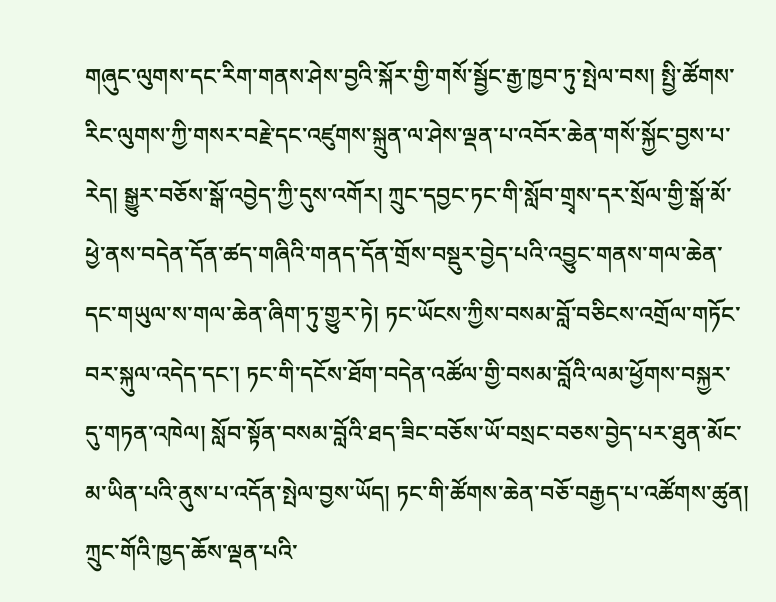གཞུང་ལུགས་དང་རིག་གནས་ཤེས་བྱའི་སྐོར་གྱི་གསོ་སྦྱོང་རྒྱ་ཁྱབ་ཏུ་སྤེལ་བས། སྤྱི་ཚོགས་རིང་ལུགས་ཀྱི་གསར་བརྗེ་དང་འཛུགས་སྐྲུན་ལ་ཤེས་ལྡན་པ་འབོར་ཆེན་གསོ་སྐྱོང་བྱས་པ་རེད། སྒྱུར་བཅོས་སྒོ་འབྱེད་ཀྱི་དུས་འགོར། ཀྲུང་དབྱང་ཏང་གི་སློབ་གྲྭས་དར་སྲོལ་གྱི་སྒོ་མོ་ཕྱེ་ནས་བདེན་དོན་ཚད་གཞིའི་གནད་དོན་གྲོས་བསྡུར་བྱེད་པའི་འབྱུང་གནས་གལ་ཆེན་དང་གཡུལ་ས་གལ་ཆེན་ཞིག་ཏུ་གྱུར་ཏེ། ཏང་ཡོངས་ཀྱིས་བསམ་བློ་བཅིངས་འགྲོལ་གཏོང་བར་སྐུལ་འདེད་དང་། ཏང་གི་དངོས་ཐོག་བདེན་འཚོལ་གྱི་བསམ་བློའི་ལམ་ཕྱོགས་བསྐྱར་དུ་གཏན་འཁེལ། སློབ་སྟོན་བསམ་བློའི་ཐད་ཟིང་བཅོས་ཡོ་བསྲང་བཅས་བྱེད་པར་ཐུན་མོང་མ་ཡིན་པའི་ནུས་པ་འདོན་སྤེལ་བྱས་ཡོད། ཏང་གི་ཚོགས་ཆེན་བཅོ་བརྒྱད་པ་འཚོགས་ཚུན། ཀྲུང་གོའི་ཁྱད་ཆོས་ལྡན་པའི་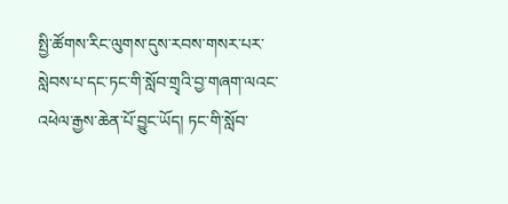སྤྱི་ཚོགས་རིང་ལུགས་དུས་རབས་གསར་པར་སླེབས་པ་དང་ཏང་གི་སློབ་གྲྭའི་བྱ་གཞག་ལའང་འཕེལ་རྒྱས་ཆེན་པོ་བྱུང་ཡོད། ཏང་གི་སློབ་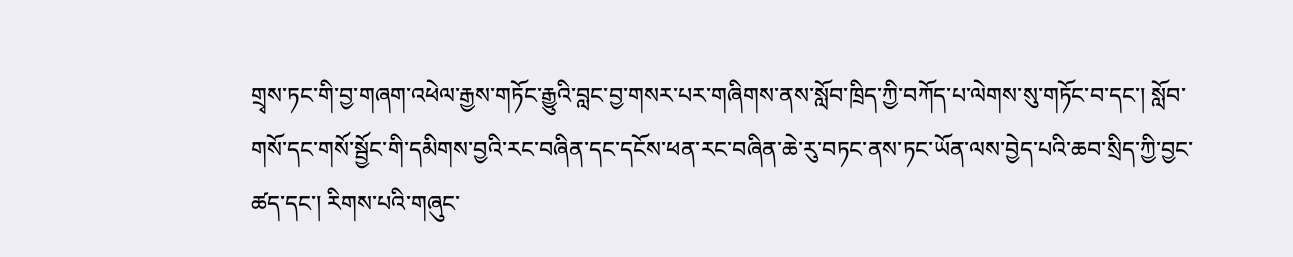གྲྭས་ཏང་གི་བྱ་གཞག་འཕེལ་རྒྱས་གཏོང་རྒྱུའི་བླང་བྱ་གསར་པར་གཞིགས་ནས་སློབ་ཁྲིད་ཀྱི་བཀོད་པ་ལེགས་སུ་གཏོང་བ་དང་། སློབ་གསོ་དང་གསོ་སྦྱོང་གི་དམིགས་བྱའི་རང་བཞིན་དང་དངོས་ཕན་རང་བཞིན་ཆེ་རུ་བཏང་ནས་ཏང་ཡོན་ལས་བྱེད་པའི་ཆབ་སྲིད་ཀྱི་བྱང་ཚད་དང་། རིགས་པའི་གཞུང་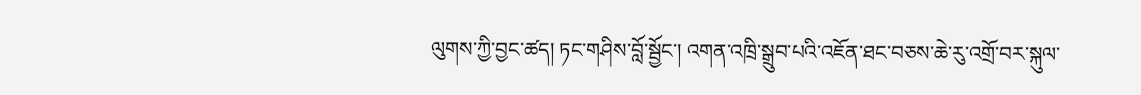ལུགས་ཀྱི་བྱང་ཚད། ཏང་གཤིས་བློ་སྦྱོང་། འགན་འཁྲི་སྒྲུབ་པའི་འཇོན་ཐང་བཅས་ཆེ་རུ་འགྲོ་བར་སྐུལ་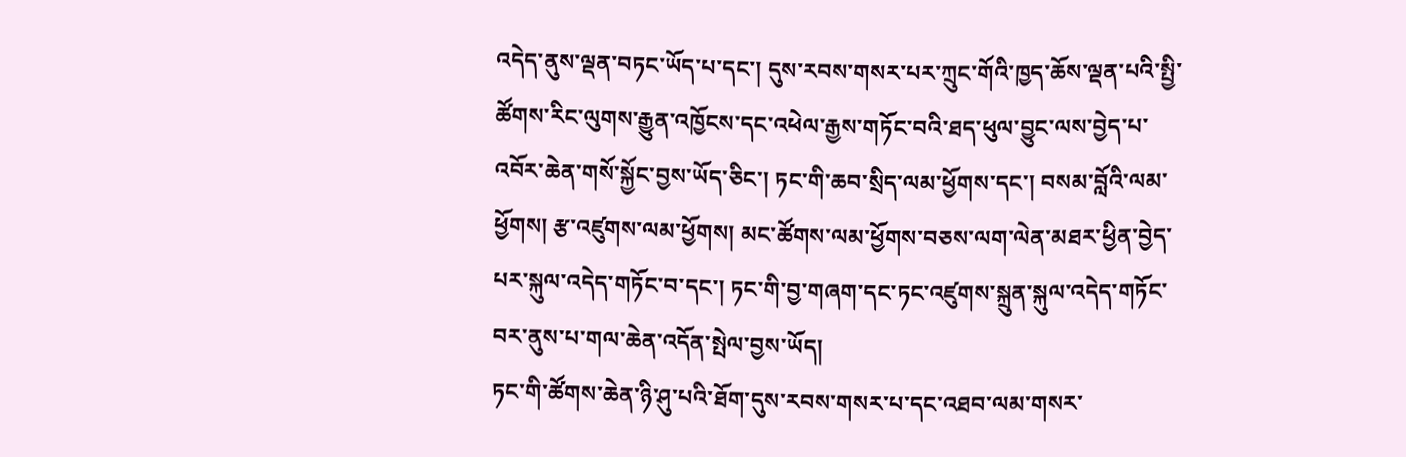འདེད་ནུས་ལྡན་བཏང་ཡོད་པ་དང་། དུས་རབས་གསར་པར་ཀྲུང་གོའི་ཁྱད་ཆོས་ལྡན་པའི་སྤྱི་ཚོགས་རིང་ལུགས་རྒྱུན་འཁྱོངས་དང་འཕེལ་རྒྱས་གཏོང་བའི་ཐད་ཕུལ་བྱུང་ལས་བྱེད་པ་འབོར་ཆེན་གསོ་སྐྱོང་བྱས་ཡོད་ཅིང་། ཏང་གི་ཆབ་སྲིད་ལམ་ཕྱོགས་དང་། བསམ་བློའི་ལམ་ཕྱོགས། རྩ་འཛུགས་ལམ་ཕྱོགས། མང་ཚོགས་ལམ་ཕྱོགས་བཅས་ལག་ལེན་མཐར་ཕྱིན་བྱེད་པར་སྐུལ་འདེད་གཏོང་བ་དང་། ཏང་གི་བྱ་གཞག་དང་ཏང་འཛུགས་སྐྲུན་སྐུལ་འདེད་གཏོང་བར་ནུས་པ་གལ་ཆེན་འདོན་སྤེལ་བྱས་ཡོད།
ཏང་གི་ཚོགས་ཆེན་ཉི་ཤུ་པའི་ཐོག་དུས་རབས་གསར་པ་དང་འཐབ་ལམ་གསར་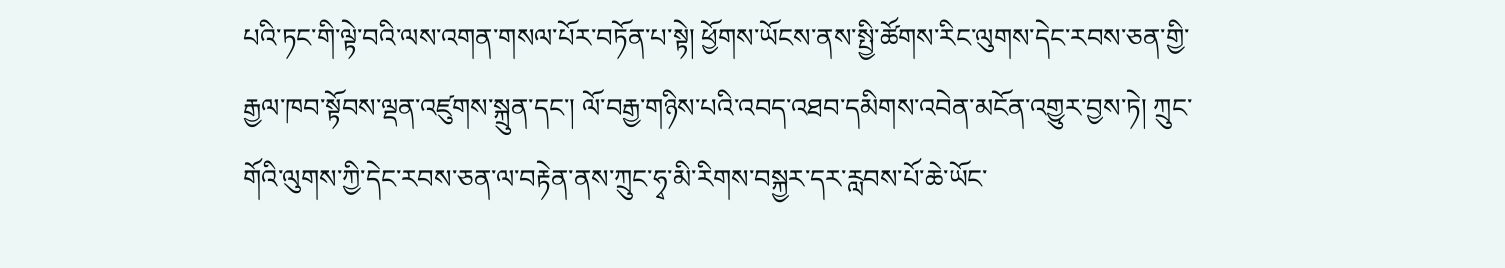པའི་ཏང་གི་ལྟེ་བའི་ལས་འགན་གསལ་པོར་བཏོན་པ་སྟེ། ཕྱོགས་ཡོངས་ནས་སྤྱི་ཚོགས་རིང་ལུགས་དེང་རབས་ཅན་གྱི་རྒྱལ་ཁབ་སྟོབས་ལྡན་འཛུགས་སྐྲུན་དང་། ལོ་བརྒྱ་གཉིས་པའི་འབད་འཐབ་དམིགས་འབེན་མངོན་འགྱུར་བྱས་ཏེ། ཀྲུང་གོའི་ལུགས་ཀྱི་དེང་རབས་ཅན་ལ་བརྟེན་ནས་ཀྲུང་ཧྭ་མི་རིགས་བསྐྱར་དར་རླབས་པོ་ཆེ་ཡོང་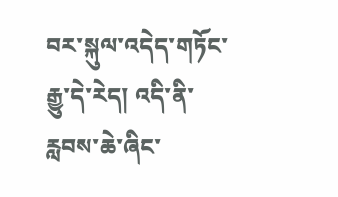བར་སྐུལ་འདེད་གཏོང་རྒྱུ་དེ་རེད། འདི་ནི་རླབས་ཆེ་ཞིང་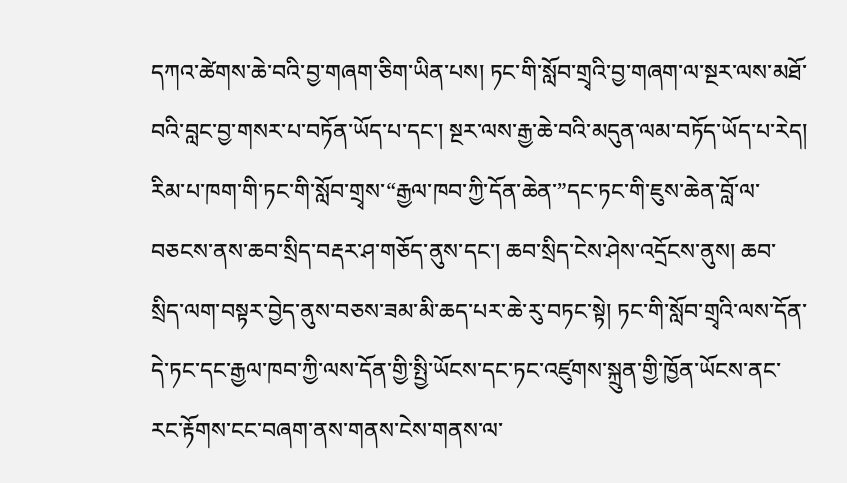དཀའ་ཚེགས་ཆེ་བའི་བྱ་གཞག་ཅིག་ཡིན་པས། ཏང་གི་སློབ་གྲྭའི་བྱ་གཞག་ལ་སྔར་ལས་མཐོ་བའི་བླང་བྱ་གསར་པ་བཏོན་ཡོད་པ་དང་། སྔར་ལས་རྒྱ་ཆེ་བའི་མདུན་ལམ་བཏོད་ཡོད་པ་རེད། རིམ་པ་ཁག་གི་ཏང་གི་སློབ་གྲྭས་“རྒྱལ་ཁབ་ཀྱི་དོན་ཆེན་”དང་ཏང་གི་ཇུས་ཆེན་བློ་ལ་བཅངས་ནས་ཆབ་སྲིད་བརྡར་ཤ་གཅོད་ནུས་དང་། ཆབ་སྲིད་ངེས་ཤེས་འདྲོངས་ནུས། ཆབ་སྲིད་ལག་བསྟར་བྱེད་ནུས་བཅས་ཟམ་མི་ཆད་པར་ཆེ་རུ་བཏང་སྟེ། ཏང་གི་སློབ་གྲྭའི་ལས་དོན་དེ་ཏང་དང་རྒྱལ་ཁབ་ཀྱི་ལས་དོན་གྱི་སྤྱི་ཡོངས་དང་ཏང་འཛུགས་སྐྲུན་གྱི་ཁྱོན་ཡོངས་ནང་རང་རྟོགས་ངང་བཞག་ནས་གནས་ངེས་གནས་ལ་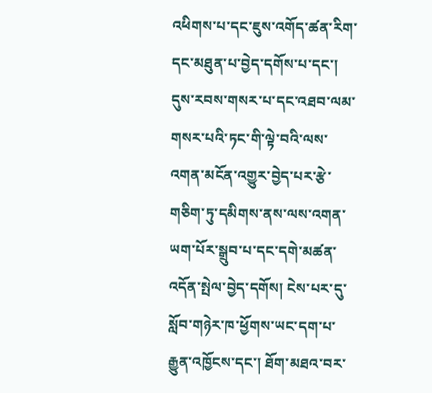འཕིགས་པ་དང་ཇུས་འགོད་ཚན་རིག་དང་མཐུན་པ་བྱེད་དགོས་པ་དང་། དུས་རབས་གསར་པ་དང་འཐབ་ལམ་གསར་པའི་ཏང་གི་ལྟེ་བའི་ལས་འགན་མངོན་འགྱུར་བྱེད་པར་རྩེ་གཅིག་ཏུ་དམིགས་ནས་ལས་འགན་ཡག་པོར་སྒྲུབ་པ་དང་དགེ་མཚན་འདོན་སྤེལ་བྱེད་དགོས། ངེས་པར་དུ་སློབ་གཉེར་ཁ་ཕྱོགས་ཡང་དག་པ་རྒྱུན་འཁྱོངས་དང་། ཐོག་མཐའ་བར་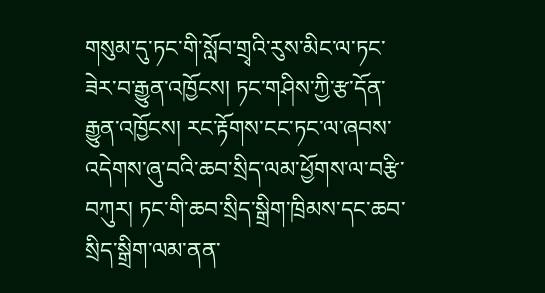གསུམ་དུ་ཏང་གི་སློབ་གྲྭའི་རུས་མིང་ལ་ཏང་ཟེར་བ་རྒྱུན་འཁྱོངས། ཏང་གཤིས་ཀྱི་རྩ་དོན་རྒྱུན་འཁྱོངས། རང་རྟོགས་ངང་ཏང་ལ་ཞབས་འདེགས་ཞུ་བའི་ཆབ་སྲིད་ལམ་ཕྱོགས་ལ་བརྩི་བཀུར། ཏང་གི་ཆབ་སྲིད་སྒྲིག་ཁྲིམས་དང་ཆབ་སྲིད་སྒྲིག་ལམ་ནན་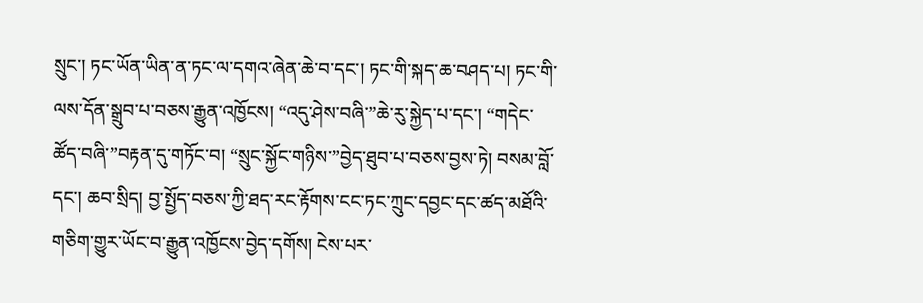སྲུང་། ཏང་ཡོན་ཡིན་ན་ཏང་ལ་དགའ་ཞེན་ཆེ་བ་དང་། ཏང་གི་སྐད་ཆ་བཤད་པ། ཏང་གི་ལས་དོན་སྒྲུབ་པ་བཅས་རྒྱུན་འཁྱོངས། “འདུ་ཤེས་བཞི་”ཆེ་རུ་སྐྱེད་པ་དང་། “གདེང་ཚོད་བཞི་”བརྟན་དུ་གཏོང་བ། “སྲུང་སྐྱོང་གཉིས་”བྱེད་ཐུབ་པ་བཅས་བྱས་ཏེ། བསམ་བློ་དང་། ཆབ་སྲིད། བྱ་སྤྱོད་བཅས་ཀྱི་ཐད་རང་རྟོགས་ངང་ཏང་ཀྲུང་དབྱང་དང་ཚད་མཐོའི་གཅིག་གྱུར་ཡོང་བ་རྒྱུན་འཁྱོངས་བྱེད་དགོས། ངེས་པར་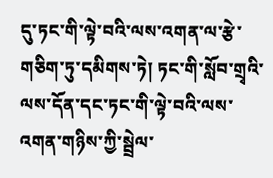དུ་ཏང་གི་ལྟེ་བའི་ལས་འགན་ལ་རྩེ་གཅིག་ཏུ་དམིགས་ཏེ། ཏང་གི་སློབ་གྲྭའི་ལས་དོན་དང་ཏང་གི་ལྟེ་བའི་ལས་འགན་གཉིས་ཀྱི་སྦྲེལ་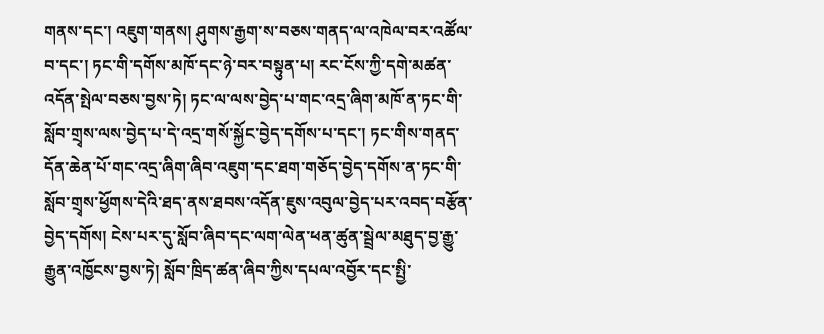གནས་དང་། འཇུག་གནས། ཤུགས་རྒྱག་ས་བཅས་གནད་ལ་འཁེལ་བར་འཚོལ་བ་དང་། ཏང་གི་དགོས་མཁོ་དང་ཉེ་བར་བསྟུན་པ། རང་ངོས་ཀྱི་དགེ་མཚན་འདོན་སྤེལ་བཅས་བྱས་ཏེ། ཏང་ལ་ལས་བྱེད་པ་གང་འདྲ་ཞིག་མཁོ་ན་ཏང་གི་སློབ་གྲྭས་ལས་བྱེད་པ་དེ་འདྲ་གསོ་སྐྱོང་བྱེད་དགོས་པ་དང་། ཏང་གིས་གནད་དོན་ཆེན་པོ་གང་འདྲ་ཞིག་ཞིབ་འཇུག་དང་ཐག་གཅོད་བྱེད་དགོས་ན་ཏང་གི་སློབ་གྲྭས་ཕྱོགས་དེའི་ཐད་ནས་ཐབས་འདོན་ཇུས་འབུལ་བྱེད་པར་འབད་བརྩོན་བྱེད་དགོས། ངེས་པར་དུ་སློབ་ཞིབ་དང་ལག་ལེན་ཕན་ཚུན་སྦྲེལ་མཐུད་བྱ་རྒྱུ་རྒྱུན་འཁྱོངས་བྱས་ཏེ། སློབ་ཁྲིད་ཚན་ཞིབ་ཀྱིས་དཔལ་འབྱོར་དང་སྤྱི་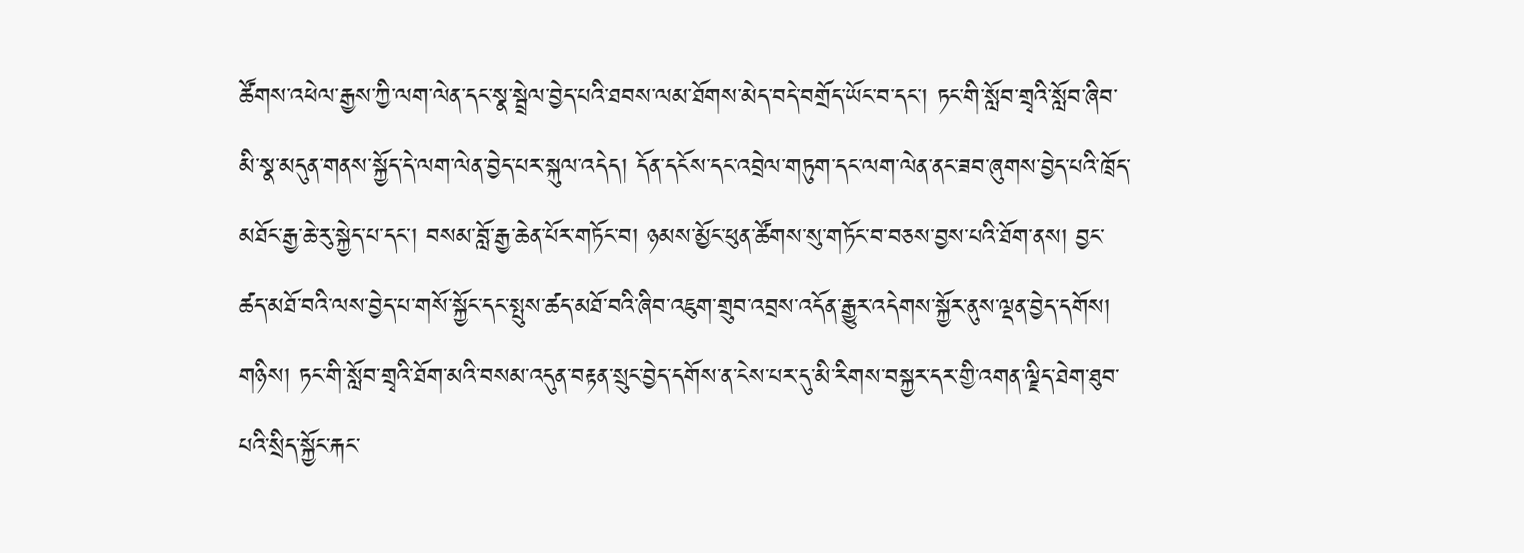ཚོགས་འཕེལ་རྒྱས་ཀྱི་ལག་ལེན་དང་སྣ་སྦྲེལ་བྱེད་པའི་ཐབས་ལམ་ཐོགས་མེད་བདེ་བགྲོད་ཡོང་བ་དང་། ཏང་གི་སློབ་གྲྭའི་སློབ་ཞིབ་མི་སྣ་མདུན་གནས་སྐྱོད་དེ་ལག་ལེན་བྱེད་པར་སྐུལ་འདེད། དོན་དངོས་དང་འབྲེལ་གཏུག་དང་ལག་ལེན་ནང་ཟབ་ཞུགས་བྱེད་པའི་ཁྲོད་མཐོང་རྒྱ་ཆེ་རུ་སྐྱེད་པ་དང་། བསམ་བློ་རྒྱ་ཆེན་པོར་གཏོང་བ། ཉམས་མྱོང་ཕུན་ཚོགས་སུ་གཏོང་བ་བཅས་བྱས་པའི་ཐོག་ནས། བྱང་ཚད་མཐོ་བའི་ལས་བྱེད་པ་གསོ་སྐྱོང་དང་སྤུས་ཚད་མཐོ་བའི་ཞིབ་འཇུག་གྲུབ་འབྲས་འདོན་རྒྱུར་འདེགས་སྐྱོར་ནུས་ལྡན་བྱེད་དགོས།
གཉིས། ཏང་གི་སློབ་གྲྭའི་ཐོག་མའི་བསམ་འདུན་བརྟན་སྲུང་བྱེད་དགོས་ན་ངེས་པར་དུ་མི་རིགས་བསྐྱར་དར་གྱི་འགན་ལྗིད་ཐེག་ཐུབ་པའི་སྲིད་སྐྱོང་རྐང་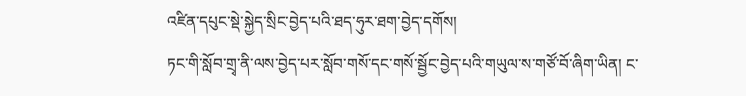འཛིན་དཔུང་སྡེ་སྐྱེད་སྲིང་བྱེད་པའི་ཐད་ཧུར་ཐག་བྱེད་དགོས།
ཏང་གི་སློབ་གྲྭ་ནི་ལས་བྱེད་པར་སློབ་གསོ་དང་གསོ་སྦྱོང་བྱེད་པའི་གཡུལ་ས་གཙོ་བོ་ཞིག་ཡིན། ང་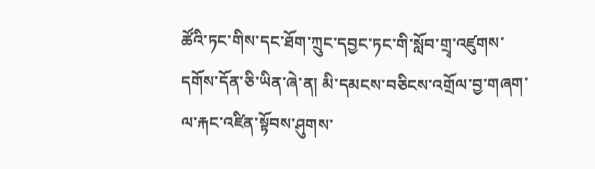ཚོའི་ཏང་གིས་དང་ཐོག་ཀྲུང་དབྱང་ཏང་གི་སློབ་གྲྭ་འཛུགས་དགོས་དོན་ཅི་ཡིན་ཞེ་ན། མི་དམངས་བཅིངས་འགྲོལ་བྱ་གཞག་ལ་རྐང་འཛིན་སྟོབས་ཤུགས་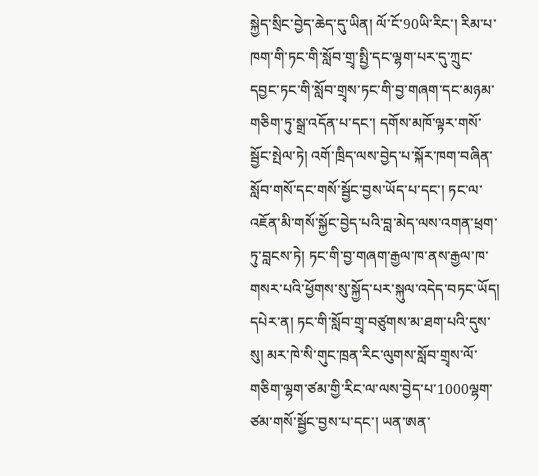སྐྱེད་སྲིང་བྱེད་ཆེད་དུ་ཡིན། ལོ་ངོ་90ཡི་རིང་། རིམ་པ་ཁག་གི་ཏང་གི་སློབ་གྲྭ་སྤྱི་དང་ལྷག་པར་དུ་ཀྲུང་དབྱང་ཏང་གི་སློབ་གྲྭས་ཏང་གི་བྱ་གཞག་དང་མཉམ་གཅིག་ཏུ་སྒྲ་འདོན་པ་དང་། དགོས་མཁོ་ལྟར་གསོ་སྦྱོང་སྤེལ་ཏེ། འགོ་ཁྲིད་ལས་བྱེད་པ་སྐོར་ཁག་བཞིན་སློབ་གསོ་དང་གསོ་སྦྱོང་བྱས་ཡོད་པ་དང་། ཏང་ལ་འཇོན་མི་གསོ་སྐྱོང་བྱེད་པའི་བླ་མེད་ལས་འགན་ཕྲག་ཏུ་བླངས་ཏེ། ཏང་གི་བྱ་གཞག་རྒྱལ་ཁ་ནས་རྒྱལ་ཁ་གསར་པའི་ཕྱོགས་སུ་སྐྱོད་པར་སྐུལ་འདེད་བཏང་ཡོད། དཔེར་ན། ཏང་གི་སློབ་གྲྭ་བཙུགས་མ་ཐག་པའི་དུས་སུ། མར་ཁེ་སི་གུང་ཁྲན་རིང་ལུགས་སློབ་གྲྭས་ལོ་གཅིག་ལྷག་ཙམ་གྱི་རིང་ལ་ལས་བྱེད་པ་1000ལྷག་ཙམ་གསོ་སྦྱོང་བྱས་པ་དང་། ཡན་ཨན་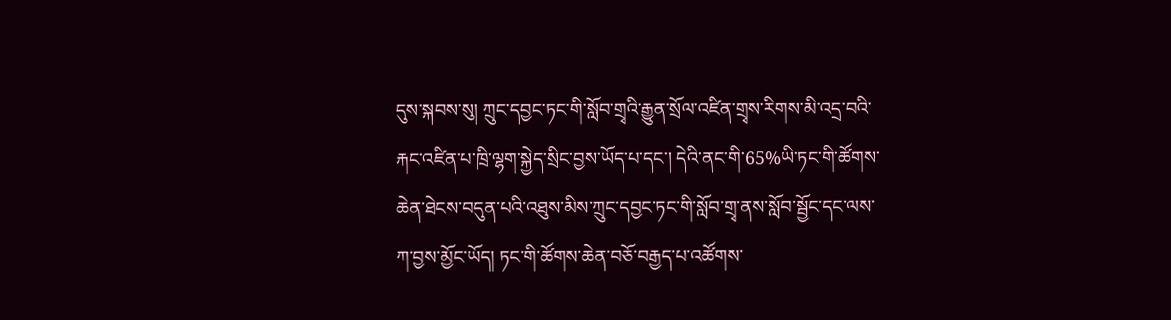དུས་སྐབས་སུ། ཀྲུང་དབྱང་ཏང་གི་སློབ་གྲྭའི་རྒྱུན་སྲོལ་འཛིན་གྲྭས་རིགས་མི་འདྲ་བའི་རྐང་འཛིན་པ་ཁྲི་ལྷག་སྐྱེད་སྲིང་བྱས་ཡོད་པ་དང་། དེའི་ནང་གི་65%ཡི་ཏང་གི་ཚོགས་ཆེན་ཐེངས་བདུན་པའི་འཐུས་མིས་ཀྲུང་དབྱང་ཏང་གི་སློབ་གྲྭ་ནས་སློབ་སྦྱོང་དང་ལས་ཀ་བྱས་མྱོང་ཡོད། ཏང་གི་ཚོགས་ཆེན་བཅོ་བརྒྱད་པ་འཚོགས་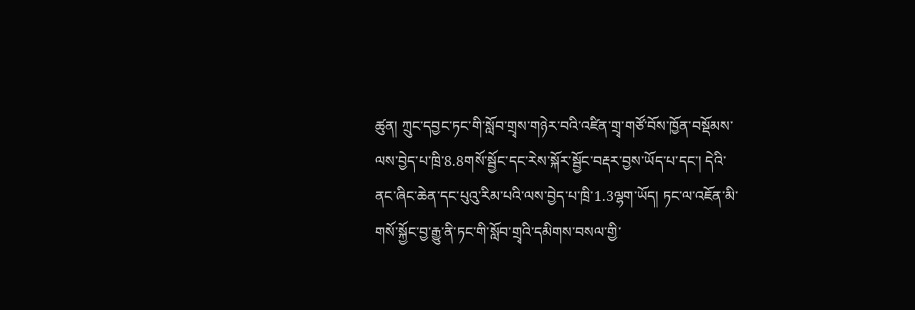ཚུན། ཀྲུང་དབྱང་ཏང་གི་སློབ་གྲྭས་གཉེར་བའི་འཛིན་གྲྭ་གཙོ་བོས་ཁྱོན་བསྡོམས་ལས་བྱེད་པ་ཁྲི་8.8གསོ་སྦྱོང་དང་རེས་སྐོར་སྦྱོང་བརྡར་བྱས་ཡོད་པ་དང་། དེའི་ནང་ཞིང་ཆེན་དང་པུའུ་རིམ་པའི་ལས་བྱེད་པ་ཁྲི་1.3ལྷག་ཡོད། ཏང་ལ་འཇོན་མི་གསོ་སྐྱོང་བྱ་རྒྱུ་ནི་ཏང་གི་སློབ་གྲྭའི་དམིགས་བསལ་གྱི་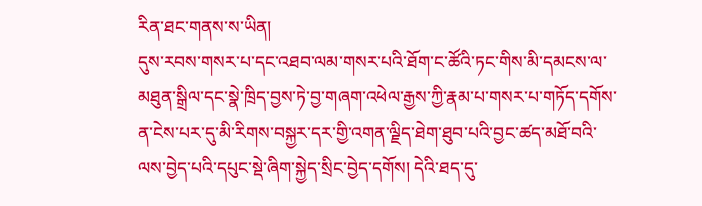རིན་ཐང་གནས་ས་ཡིན།
དུས་རབས་གསར་པ་དང་འཐབ་ལམ་གསར་པའི་ཐོག་ང་ཚོའི་ཏང་གིས་མི་དམངས་ལ་མཐུན་སྒྲིལ་དང་སྣེ་ཁྲིད་བྱས་ཏེ་བྱ་གཞག་འཕེལ་རྒྱས་ཀྱི་རྣམ་པ་གསར་པ་གཏོད་དགོས་ན་ངེས་པར་དུ་མི་རིགས་བསྐྱར་དར་གྱི་འགན་ལྗིད་ཐེག་ཐུབ་པའི་བྱང་ཚད་མཐོ་བའི་ལས་བྱེད་པའི་དཔུང་སྡེ་ཞིག་སྐྱེད་སྲིང་བྱེད་དགོས། དེའི་ཐད་དུ་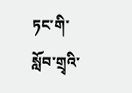ཏང་གི་སློབ་གྲྭའི་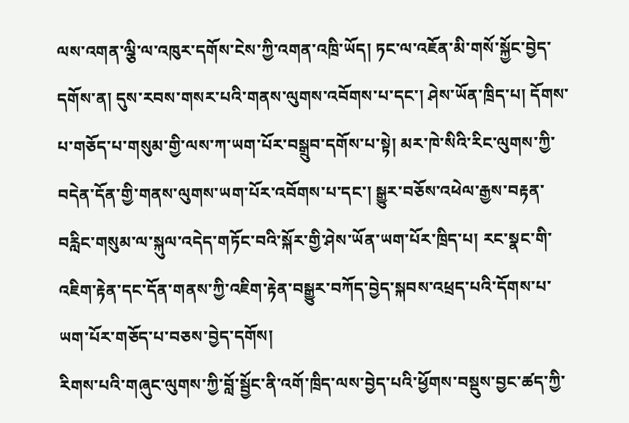ལས་འགན་ལྕི་ལ་འཁུར་དགོས་ངེས་ཀྱི་འགན་འཁྲི་ཡོད། ཏང་ལ་འཇོན་མི་གསོ་སྐྱོང་བྱེད་དགོས་ན། དུས་རབས་གསར་པའི་གནས་ལུགས་འབོགས་པ་དང་། ཤེས་ཡོན་ཁྲིད་པ། དོགས་པ་གཅོད་པ་གསུམ་གྱི་ལས་ཀ་ཡག་པོར་བསྒྲུབ་དགོས་པ་སྟེ། མར་ཁེ་སིའི་རིང་ལུགས་ཀྱི་བདེན་དོན་གྱི་གནས་ལུགས་ཡག་པོར་འབོགས་པ་དང་། སྒྱུར་བཅོས་འཕེལ་རྒྱས་བརྟན་བརླིང་གསུམ་ལ་སྐུལ་འདེད་གཏོང་བའི་སྐོར་གྱི་ཤེས་ཡོན་ཡག་པོར་ཁྲིད་པ། རང་སྣང་གི་འཇིག་རྟེན་དང་དོན་གནས་ཀྱི་འཇིག་རྟེན་བསྒྱུར་བཀོད་བྱེད་སྐབས་འཕྲད་པའི་དོགས་པ་ཡག་པོར་གཅོད་པ་བཅས་བྱེད་དགོས།
རིགས་པའི་གཞུང་ལུགས་ཀྱི་བློ་སྦྱོང་ནི་འགོ་ཁྲིད་ལས་བྱེད་པའི་ཕྱོགས་བསྡུས་བྱང་ཚད་ཀྱི་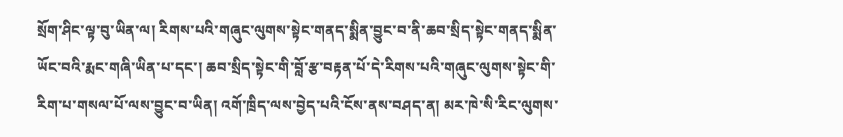སྲོག་ཤིང་ལྟ་བུ་ཡིན་ལ། རིགས་པའི་གཞུང་ལུགས་སྟེང་གནད་སྨིན་བྱུང་བ་ནི་ཆབ་སྲིད་སྟེང་གནད་སྨིན་ཡོང་བའི་རྨང་གཞི་ཡིན་པ་དང་། ཆབ་སྲིད་སྟེང་གི་བློ་རྩ་བརྟན་པོ་དེ་རིགས་པའི་གཞུང་ལུགས་སྟེང་གི་རིག་པ་གསལ་པོ་ལས་བྱུང་བ་ཡིན། འགོ་ཁྲིད་ལས་བྱེད་པའི་ངོས་ནས་བཤད་ན། མར་ཁེ་སི་རིང་ལུགས་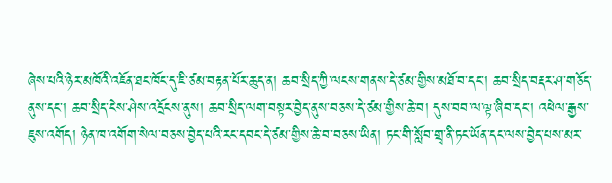ཞེས་པའི་ཉེར་མཁོའི་འཇོན་ཐང་ཁོང་དུ་ཇི་ཙམ་བརྟན་པོར་ཆུད་ན། ཆབ་སྲིད་ཀྱི་ལངས་གནས་དེ་ཙམ་གྱིས་མཐོ་བ་དང་། ཆབ་སྲིད་བརྡར་ཤ་གཅོད་ནུས་དང་། ཆབ་སྲིད་ངེས་ཤེས་འདྲོངས་ནུས། ཆབ་སྲིད་ལག་བསྟར་བྱེད་ནུས་བཅས་དེ་ཙམ་གྱིས་ཆེ་བ། དུས་བབ་ལ་ལྟ་ཞིབ་དང་། འཕེལ་རྒྱས་ཇུས་འགོད། ཉེན་ཁ་འགོག་སེལ་བཅས་བྱེད་པའི་རང་དབང་དེ་ཙམ་གྱིས་ཆེ་བ་བཅས་ཡིན། ཏང་གི་སློབ་གྲྭ་ནི་ཏང་ཡོན་དང་ལས་བྱེད་པས་མར་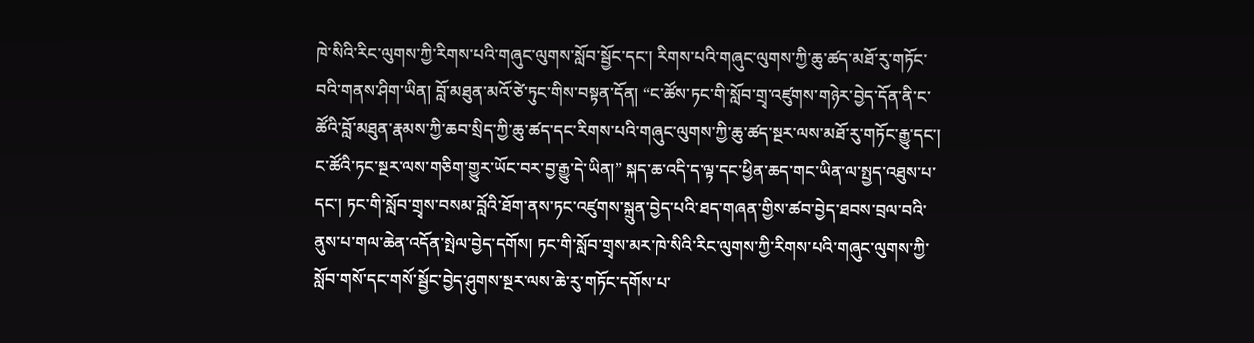ཁེ་སིའི་རིང་ལུགས་ཀྱི་རིགས་པའི་གཞུང་ལུགས་སློབ་སྦྱོང་དང་། རིགས་པའི་གཞུང་ལུགས་ཀྱི་ཆུ་ཚད་མཐོ་རུ་གཏོང་བའི་གནས་ཤིག་ཡིན། བློ་མཐུན་མའོ་ཙེ་ཏུང་གིས་བསྟན་དོན། “ང་ཚོས་ཏང་གི་སློབ་གྲྭ་འཛུགས་གཉེར་བྱེད་དོན་ནི་ང་ཚོའི་བློ་མཐུན་རྣམས་ཀྱི་ཆབ་སྲིད་ཀྱི་ཆུ་ཚད་དང་རིགས་པའི་གཞུང་ལུགས་ཀྱི་ཆུ་ཚད་སྔར་ལས་མཐོ་རུ་གཏོང་རྒྱུ་དང་། ང་ཚོའི་ཏང་སྔར་ལས་གཅིག་གྱུར་ཡོང་བར་བྱ་རྒྱུ་དེ་ཡིན།” སྐད་ཆ་འདི་ད་ལྟ་དང་ཕྱིན་ཆད་གང་ཡིན་ལ་སྤྱད་འཐུས་པ་དང་། ཏང་གི་སློབ་གྲྭས་བསམ་བློའི་ཐོག་ནས་ཏང་འཛུགས་སྐྲུན་བྱེད་པའི་ཐད་གཞན་གྱིས་ཚབ་བྱེད་ཐབས་བྲལ་བའི་ནུས་པ་གལ་ཆེན་འདོན་སྤེལ་བྱེད་དགོས། ཏང་གི་སློབ་གྲྭས་མར་ཁེ་སིའི་རིང་ལུགས་ཀྱི་རིགས་པའི་གཞུང་ལུགས་ཀྱི་སློབ་གསོ་དང་གསོ་སྦྱོང་བྱེད་ཤུགས་སྔར་ལས་ཆེ་རུ་གཏོང་དགོས་པ་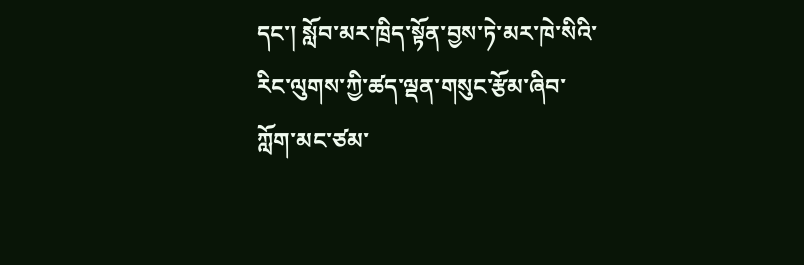དང་། སློབ་མར་ཁྲིད་སྟོན་བྱས་ཏེ་མར་ཁེ་སིའི་རིང་ལུགས་ཀྱི་ཚད་ལྡན་གསུང་རྩོམ་ཞིབ་ཀློག་མང་ཙམ་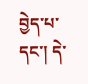བྱེད་པ་དང་། དེ་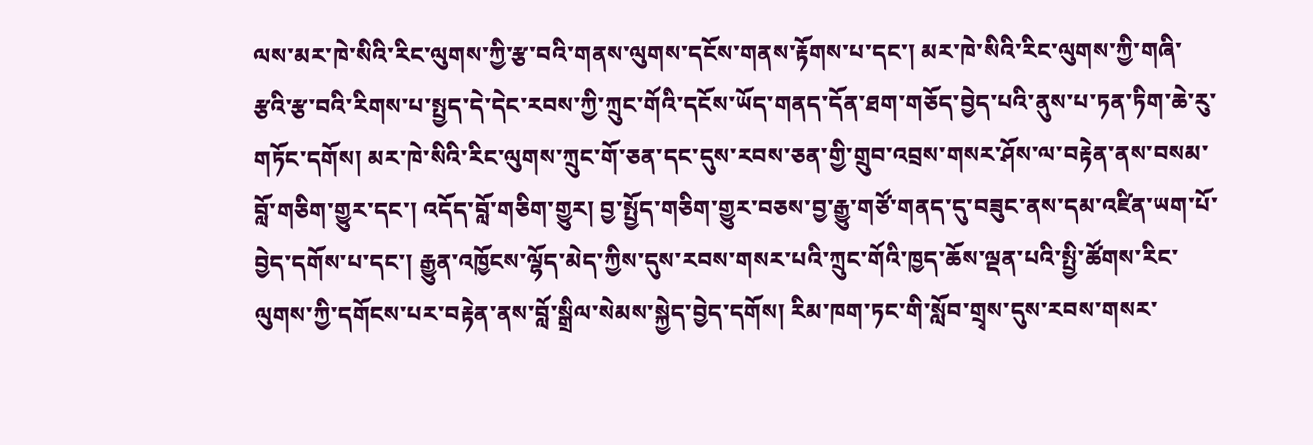ལས་མར་ཁེ་སིའི་རིང་ལུགས་ཀྱི་རྩ་བའི་གནས་ལུགས་དངོས་གནས་རྟོགས་པ་དང་། མར་ཁེ་སིའི་རིང་ལུགས་ཀྱི་གཞི་རྩའི་རྩ་བའི་རིགས་པ་སྤྱད་དེ་དེང་རབས་ཀྱི་ཀྲུང་གོའི་དངོས་ཡོད་གནད་དོན་ཐག་གཅོད་བྱེད་པའི་ནུས་པ་ཏན་ཏིག་ཆེ་རུ་གཏོང་དགོས། མར་ཁེ་སིའི་རིང་ལུགས་ཀྲུང་གོ་ཅན་དང་དུས་རབས་ཅན་གྱི་གྲུབ་འབྲས་གསར་ཤོས་ལ་བརྟེན་ནས་བསམ་བློ་གཅིག་གྱུར་དང་། འདོད་བློ་གཅིག་གྱུར། བྱ་སྤྱོད་གཅིག་གྱུར་བཅས་བྱ་རྒྱུ་གཙོ་གནད་དུ་བཟུང་ནས་དམ་འཛིན་ཡག་པོ་བྱེད་དགོས་པ་དང་། རྒྱུན་འཁྱོངས་ལྷོད་མེད་ཀྱིས་དུས་རབས་གསར་པའི་ཀྲུང་གོའི་ཁྱད་ཆོས་ལྡན་པའི་སྤྱི་ཚོགས་རིང་ལུགས་ཀྱི་དགོངས་པར་བརྟེན་ནས་བློ་སྒྲིལ་སེམས་སྐྱེད་བྱེད་དགོས། རིམ་ཁག་ཏང་གི་སློབ་གྲྭས་དུས་རབས་གསར་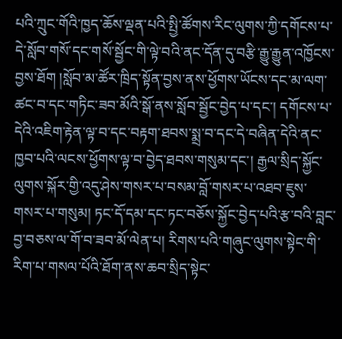པའི་ཀྲུང་གོའི་ཁྱད་ཆོས་ལྡན་པའི་སྤྱི་ཚོགས་རིང་ལུགས་ཀྱི་དགོངས་པ་དེ་སློབ་གསོ་དང་གསོ་སྦྱོང་གི་ལྟེ་བའི་ནང་དོན་དུ་བརྩི་རྒྱུ་རྒྱུན་འཁྱོངས་བྱས་ཐོག །སློབ་མ་ཚོར་ཁྲིད་སྟོན་བྱས་ནས་ཕྱོགས་ཡོངས་དང་མ་ལག་ཚང་བ་དང་གཏིང་ཟབ་མོའི་སྒོ་ནས་སློབ་སྦྱོང་བྱེད་པ་དང་། དགོངས་པ་དེའི་འཇིག་རྟེན་ལྟ་བ་དང་བརྟག་ཐབས་སྨྲ་བ་དང་དེ་བཞིན་དེའི་ནང་ཁྱབ་པའི་ལངས་ཕྱོགས་ལྟ་བ་བྱེད་ཐབས་གསུམ་དང་། རྒྱལ་སྲིད་སྐྱོང་ལུགས་སྐོར་གྱི་འདུ་ཤེས་གསར་པ་བསམ་བློ་གསར་པ་འཐབ་ཇུས་གསར་པ་གསུམ། ཏང་དོ་དམ་དང་ཏང་བཅོས་སྐྱོང་བྱེད་པའི་རྩ་བའི་བླང་བྱ་བཅས་ལ་གོ་བ་ཟབ་མོ་ལེན་པ། རིགས་པའི་གཞུང་ལུགས་སྟེང་གི་རིག་པ་གསལ་པོའི་ཐོག་ནས་ཆབ་སྲིད་སྟེང་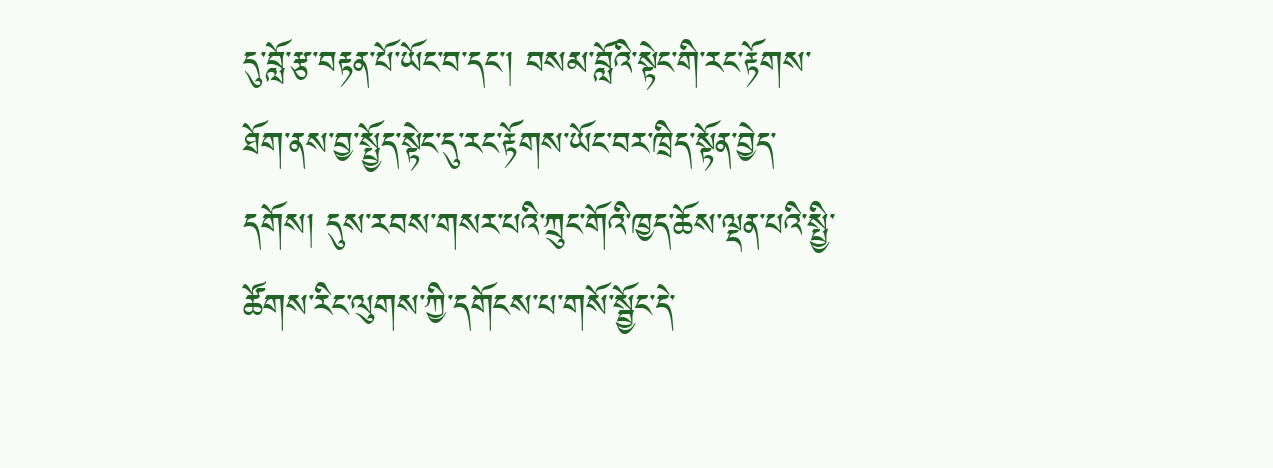དུ་བློ་རྩ་བརྟན་པོ་ཡོང་བ་དང་། བསམ་བློའི་སྟེང་གི་རང་རྟོགས་ཐོག་ནས་བྱ་སྤྱོད་སྟེང་དུ་རང་རྟོགས་ཡོང་བར་ཁྲིད་སྟོན་བྱེད་དགོས། དུས་རབས་གསར་པའི་ཀྲུང་གོའི་ཁྱད་ཆོས་ལྡན་པའི་སྤྱི་ཚོགས་རིང་ལུགས་ཀྱི་དགོངས་པ་གསོ་སྦྱོང་དེ་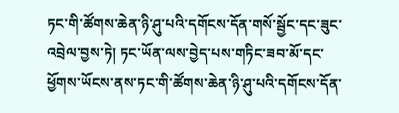ཏང་གི་ཚོགས་ཆེན་ཉི་ཤུ་པའི་དགོངས་དོན་གསོ་སྦྱོང་དང་ཟུང་འབྲེལ་བྱས་ཏེ། ཏང་ཡོན་ལས་བྱེད་པས་གཏིང་ཟབ་མོ་དང་ཕྱོགས་ཡོངས་ནས་ཏང་གི་ཚོགས་ཆེན་ཉི་ཤུ་པའི་དགོངས་དོན་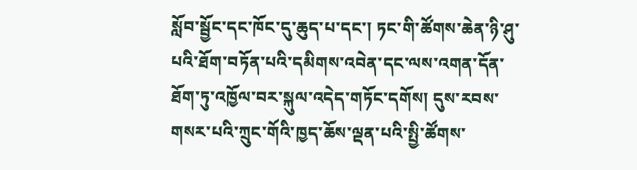སློབ་སྦྱོང་དང་ཁོང་དུ་ཆུད་པ་དང་། ཏང་གི་ཚོགས་ཆེན་ཉི་ཤུ་པའི་ཐོག་བཏོན་པའི་དམིགས་འབེན་དང་ལས་འགན་དོན་ཐོག་ཏུ་འཁྱོལ་བར་སྐུལ་འདེད་གཏོང་དགོས། དུས་རབས་གསར་པའི་ཀྲུང་གོའི་ཁྱད་ཆོས་ལྡན་པའི་སྤྱི་ཚོགས་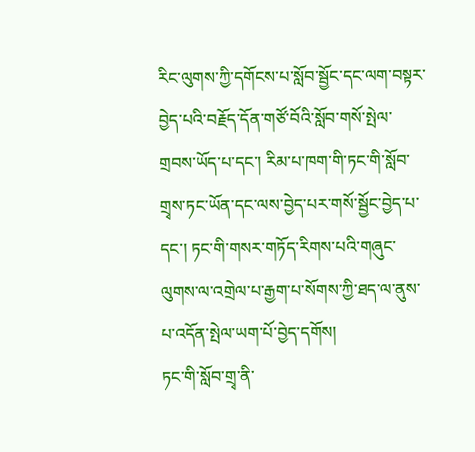རིང་ལུགས་ཀྱི་དགོངས་པ་སློབ་སྦྱོང་དང་ལག་བསྟར་བྱེད་པའི་བརྗོད་དོན་གཙོ་བོའི་སློབ་གསོ་སྤེལ་གྲབས་ཡོད་པ་དང་། རིམ་པ་ཁག་གི་ཏང་གི་སློབ་གྲྭས་ཏང་ཡོན་དང་ལས་བྱེད་པར་གསོ་སྦྱོང་བྱེད་པ་དང་། ཏང་གི་གསར་གཏོད་རིགས་པའི་གཞུང་ལུགས་ལ་འགྲེལ་པ་རྒྱག་པ་སོགས་ཀྱི་ཐད་ལ་ནུས་པ་འདོན་སྤེལ་ཡག་པོ་བྱེད་དགོས།
ཏང་གི་སློབ་གྲྭ་ནི་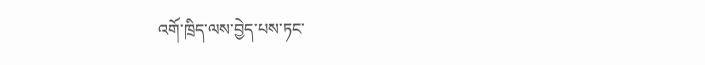འགོ་ཁྲིད་ལས་བྱེད་པས་ཏང་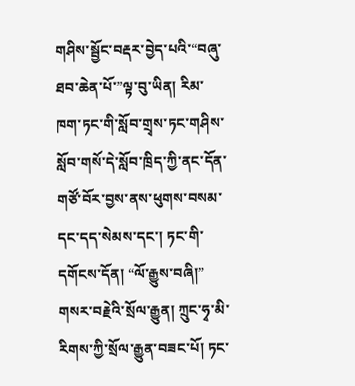གཤིས་སྦྱོང་བརྡར་བྱེད་པའི་“བཞུ་ཐབ་ཆེན་པོ་”ལྟ་བུ་ཡིན། རིམ་ཁག་ཏང་གི་སློབ་གྲྭས་ཏང་གཤིས་སློབ་གསོ་དེ་སློབ་ཁྲིད་ཀྱི་ནང་དོན་གཙོ་བོར་བྱས་ནས་ཕུགས་བསམ་དང་དད་སེམས་དང་། ཏང་གི་དགོངས་དོན། “ལོ་རྒྱུས་བཞི།” གསར་བརྗེའི་སྲོལ་རྒྱུན། ཀྲུང་ཧྭ་མི་རིགས་ཀྱི་སྲོལ་རྒྱུན་བཟང་པོ། ཏང་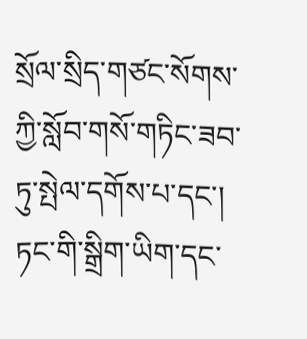སྲོལ་སྲིད་གཙང་སོགས་ཀྱི་སློབ་གསོ་གཏིང་ཟབ་ཏུ་སྤེལ་དགོས་པ་དང་། ཏང་གི་སྒྲིག་ཡིག་དང་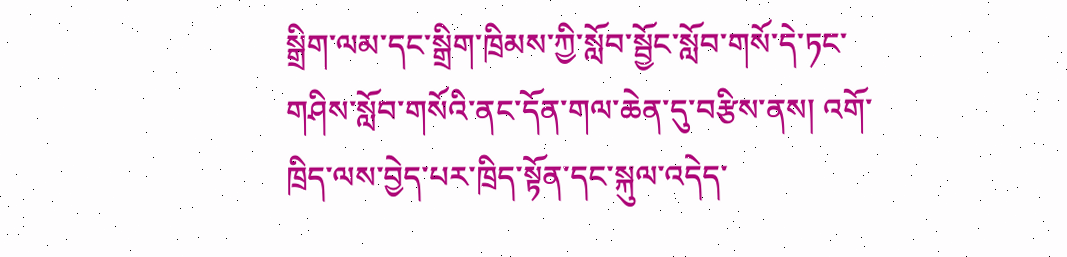སྒྲིག་ལམ་དང་སྒྲིག་ཁྲིམས་ཀྱི་སློབ་སྦྱོང་སློབ་གསོ་དེ་ཏང་གཤིས་སློབ་གསོའི་ནང་དོན་གལ་ཆེན་དུ་བརྩིས་ནས། འགོ་ཁྲིད་ལས་བྱེད་པར་ཁྲིད་སྟོན་དང་སྐུལ་འདེད་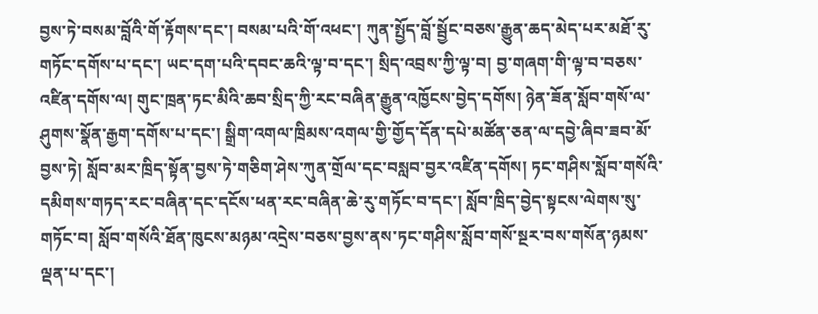བྱས་ཏེ་བསམ་བློའི་གོ་རྟོགས་དང་། བསམ་པའི་གོ་འཕང་། ཀུན་སྤྱོད་བློ་སྦྱོང་བཅས་རྒྱུན་ཆད་མེད་པར་མཐོ་རུ་གཏོང་དགོས་པ་དང་། ཡང་དག་པའི་དབང་ཆའི་ལྟ་བ་དང་། སྲིད་འབྲས་ཀྱི་ལྟ་བ། བྱ་གཞག་གི་ལྟ་བ་བཅས་འཛིན་དགོས་ལ། གུང་ཁྲན་ཏང་མིའི་ཆབ་སྲིད་ཀྱི་རང་བཞིན་རྒྱུན་འཁྱོངས་བྱེད་དགོས། ཉེན་ཟོན་སློབ་གསོ་ལ་ཤུགས་སྣོན་རྒྱག་དགོས་པ་དང་། སྒྲིག་འགལ་ཁྲིམས་འགལ་གྱི་གྱོད་དོན་དཔེ་མཚོན་ཅན་ལ་དབྱེ་ཞིབ་ཟབ་མོ་བྱས་ཏེ། སློབ་མར་ཁྲིད་སྟོན་བྱས་ཏེ་གཅིག་ཤེས་ཀུན་གྲོལ་དང་བསླབ་བྱར་འཛིན་དགོས། ཏང་གཤིས་སློབ་གསོའི་དམིགས་གཏད་རང་བཞིན་དང་དངོས་ཕན་རང་བཞིན་ཆེ་རུ་གཏོང་བ་དང་། སློབ་ཁྲིད་བྱེད་སྟངས་ལེགས་སུ་གཏོང་བ། སློབ་གསོའི་ཐོན་ཁུངས་མཉམ་འདྲེས་བཅས་བྱས་ནས་ཏང་གཤིས་སློབ་གསོ་སྔར་བས་གསོན་ཉམས་ལྡན་པ་དང་།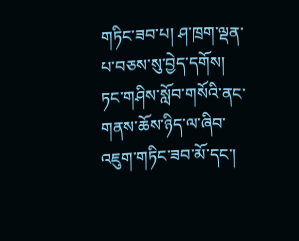གཏིང་ཟབ་པ། ཤ་ཁྲག་ལྡན་པ་བཅས་སུ་བྱེད་དགོས། ཏང་གཤིས་སློབ་གསོའི་ནང་གནས་ཆོས་ཉིད་ལ་ཞིབ་འཇུག་གཏིང་ཟབ་མོ་དང་།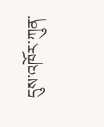དུས་འཁོར་ཀུན་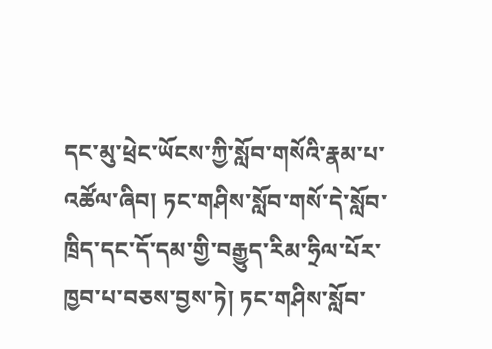དང་མུ་ཕྲེང་ཡོངས་ཀྱི་སློབ་གསོའི་རྣམ་པ་འཚོལ་ཞིབ། ཏང་གཤིས་སློབ་གསོ་དེ་སློབ་ཁྲིད་དང་དོ་དམ་གྱི་བརྒྱུད་རིམ་ཧྲིལ་པོར་ཁྱབ་པ་བཅས་བྱས་ཏེ། ཏང་གཤིས་སློབ་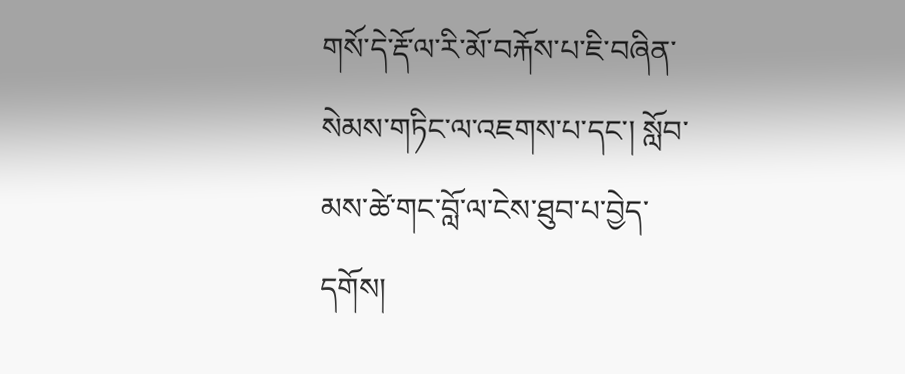གསོ་དེ་རྡོ་ལ་རི་མོ་བརྐོས་པ་ཇི་བཞིན་སེམས་གཏིང་ལ་འཇགས་པ་དང་། སློབ་མས་ཚེ་གང་བློ་ལ་ངེས་ཐུབ་པ་བྱེད་དགོས།